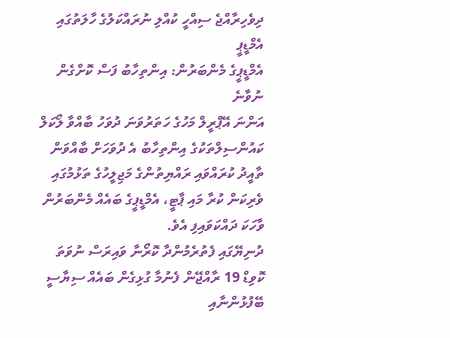ދިވެހިރާއްޖެ ސިއްހީ ކުއްލި ނުރައްކަލުގެ ހާލަތުގައި
އެމްޑީޕީ
އެމްޑީޕީގެ މެންބަރުން: އިންތިހާބު ފަސް ކޮށްގެން ނުވާނެ
އަންނަ އޭޕްރީލް މަހުގެ ހަތަރުވަނަ ދުވަހު ބާއްވާ ލޯކަލް ކައުންސިލްތަކުގެ އިންތިހާބު އެ ދުވަހަށް ބާއްވަން ތާއީދު ކުރައްވައި ރައްޔިތުންގެ މަޖިލީހުގެ ތަޅުމުގައި ވެރިކަން ކުރާ މައި ޕާޓީ، އެމްޑީޕީގެ ބައެއް މެންބަރުން ވާހަކަ ދައްކަވައިފި އެވެ.
ދުނިޔޭގައި ފެތުރެމުންދާ ކޮރޯނާ ވައިރަސް ނުވަތަ ކޮވިޑް 19 ރާއްޖޭން ފެނުމާ ގުޅިގެން ބައެއް ސިޔާސީ ބޭފުޅުންނާއި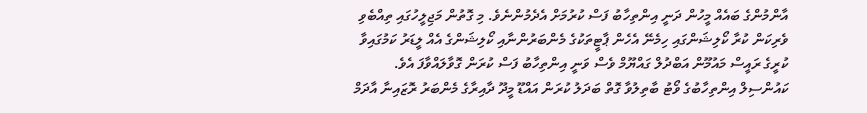އާންމުންގެ ބައެއް މީހުން ދަނީ އިންތިހާބު ފަސް ކުރުމަށް އެދެމުންނެވެ. މި ގޮތުން މަޖިލީހުގައި ތިއްބެވި ވެރިކަން ކުރާ ކޯލިޝަންގައި ހިމެނޭ އެހެން ޕާޓީތަކުގެ މެންބަރުންނާއި ކޯލިޝަންގެ އެއް ލީޑަރު ކަމުގައިވާ ކުރީގެ ރައީސް މައުމޫން އަބްދުލް ގައްޔޫމް ވެސް ވަނީ އިންތިހާބު ފަސް ކުރަން ގޮވާލައްވާފަ އެވެ.
ކައުންސިލް އިންތިހާބުގެ ވޯޓު ބާތިލުވާ ގޮތް ބަދަލު ކުރަން އައްޑޫ މީދޫ ދާއިރާގެ މެންބަރު ރޮޒައިނާ އާދަމް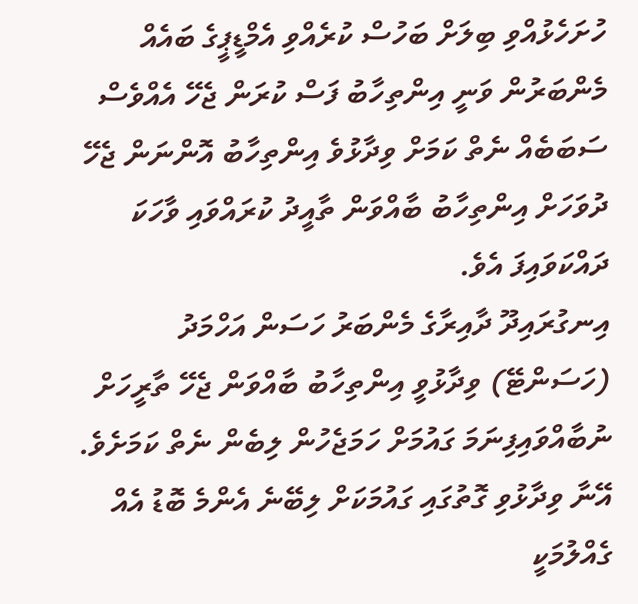ހުށަހެޅުއްވި ބިލަށް ބަހުސް ކުރެއްވި އެމްޑީޕީގެ ބައެއް މެންބަރުން ވަނީ އިންތިހާބު ފަސް ކުރަން ޖެހޭ އެއްވެސް ސަބަބެއް ނެތް ކަމަށް ވިދާޅުވެ އިންތިހާބު އޮންނަން ޖެހޭ ދުވަހަށް އިންތިހާބު ބާއްވަން ތާއީދު ކުރައްވައި ވާހަކަ ދައްކަވައިފަ އެވެ.
އިނގުރައިދޫ ދާއިރާގެ މެންބަރު ހަސަން އަހްމަދު (ހަސަންޓޭ) ވިދާޅުވީ އިންތިހާބު ބާއްވަން ޖެހޭ ތާރީހަށް ނުބާއްވައިފިނަމަ ގައުމަށް ހަމަޖެހުން ލިބެން ނެތް ކަމަށެވެ. އޭނާ ވިދާޅުވި ގޮތުގައި ގައުމަކަށް ލިބޭނެ އެންމެ ބޮޑު އެއް ގެއްލުމަކީ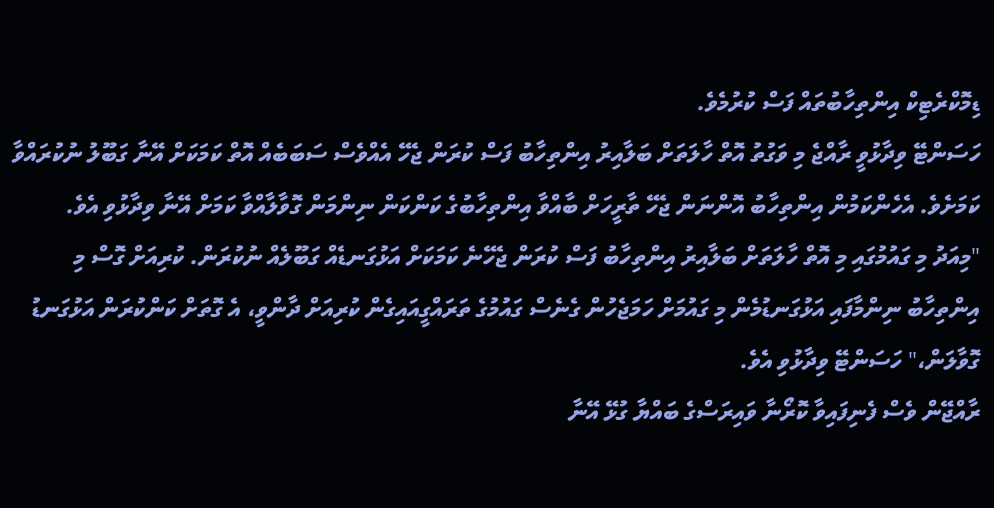ޑިމޮކްރެޓިކް އިންތިހާބުތައް ފަސް ކުރުމެވެ.
ހަސަންޓޭ ވިދާޅުވީ ރާއްޖެ މި ވަގުތު އޮތް ހާލަތަށް ބަލާއިރު އިންތިހާބު ފަސް ކުރަން ޖެހޭ އެއްވެސް ސަބަބެއް އޮތް ކަމަކަށް އޭނާ ގަބޫލު ނުކުރައްވާ ކަމަށެވެ. އެހެންކަމުން އިންތިހާބު އޮންނަން ޖެހޭ ތާރީހަށް ބާއްވާ އިންތިހާބުގެ ކަންކަން ނިންމަން ގޮވާލާއްވާ ކަމަށް އޭނާ ވިދާޅުވި އެވެ.
"މިއަދު މި ގައުމުގައި މި އޮތް ހާލަތަށް ބަލާއިރު އިންތިހާބު ފަސް ކުރަން ޖެހޭނެ ކަމަކަށް އަޅުގަނޑެއް ގަބޫލެއް ނުކުރަން. ކުރިއަށް ގޮސް މި އިންތިހާބު ނިންމާފައި އަޅުގަނޑުމެން މި ގައުމަށް ހަމަޖެހުން ގެނެސް ގައުމުގެ ތަރައްގީއައިގެން ކުރިއަށް ދާންވީ، އެ ގޮތަށް ކަންކުރަން އަޅުގަނޑު ގޮވާލަން،" ހަސަންޓޭ ވިދާޅުވި އެވެ.
ރާއްޖޭން ވެސް ފެނިފައިވާ ކޮރޯނާ ވައިރަސްގެ ބައްޔާ ގުޅޭ އޭނާ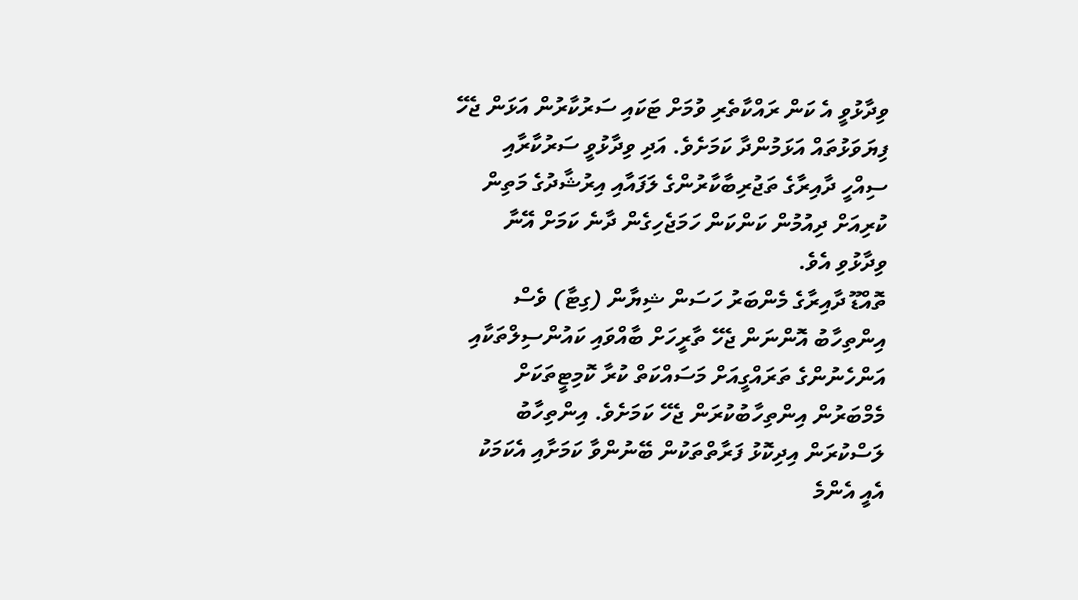ވިދާޅުވީ އެ ކަން ރައްކާތެރި ވުމަށް ޓަކައި ސަރުކާރުން އަޅަން ޖެހޭ ފިޔަވަޅުތައް އަޅަމުންދާ ކަމަށެވެ. އަދި ވިދާޅުވީ ސަރުކާރާއި ސިއްހީ ދާއިރާގެ ތަޖުރިބާކާރުންގެ ލަފައާއި އިރުޝާދުގެ މަތިން ކުރިއަށް ދިއުމުން ކަންކަން ހަމަޖެހިގެން ދާނެ ކަމަށް އޭނާ ވިދާޅުވި އެވެ.
ތޮއްޑޫ ދާއިރާގެ މެންބަރު ހަސަން ޝިޔާން (ގިޓާ) ވެސް އިންތިހާބު އޮންނަން ޖެހޭ ތާރީހަށް ބާއްވައި ކައުންސިލްތަކާއި އަންހެނުންގެ ތަރައްގީއަށް މަސައްކަތް ކުރާ ކޮމިޓީތަކަށް މެމްބަރުން އިންތިހާބުކުރަން ޖެހޭ ކަމަށެވެ. އިންތިހާބު ލަސްކުރަން އިދިކޮޅު ފަރާތްތަކުން ބޭނުންވާ ކަމަށާއި އެކަމަކު އެއީ އެންމެ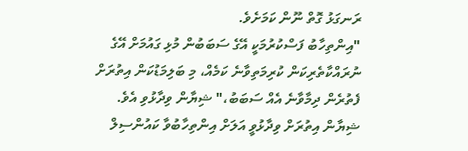ރަނގަޅު ގޮތް ނޫން ކަމަށެވެ.
"އިންތިހާބު ފަސްކުރުމަކީ އޭގެ ސަބަބުން މުޅި ގައުމަށް އޭގެ ނުރައްކާތެރިކަން ކުރިމަތިވާނެ ކަމެއް، މި ބަލިމަޑުކަން އިތުރަށް ފެތުރެން ދިމާވާނެ އެއް ސަބަބު،" ޝިޔާން ވިދާޅުވި އެވެ.
ޝިޔާން އިތުރަށް ވިދާޅުވީ އަލަށް އިންތިހާބުވާ ކައުންސިލް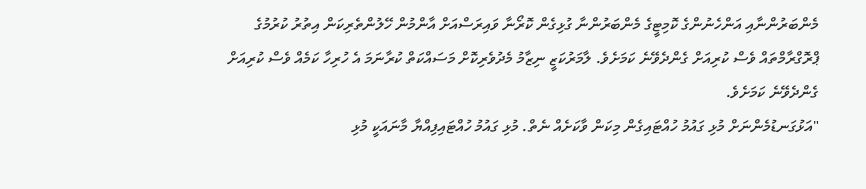މެންބަރުންނާއި އަންހެނުންގެ ކޮމިޓީގެ މެންބަރުންނާ ގުޅިގެން ކޮރޯނާ ވައިރަސްއަށް އާންމުން ހޭލުންތެރިކަން އިތުރު ކުރުމުގެ ޕްރޮގްރާމްތައް ވެސް ކުރިއަށް ގެންދެވޭނެ ކަމަށެވެ. ލާމަރުކަޒީ ނިޒާމު މެދުވެރިކޮށް މަސައްކަތް ކުރާނަމަ އެ ހުރިހާ ކަމެއް ވެސް ކުރިއަށް ގެންދެވޭނެ ކަމަށެވެ.
"އަޅުގަނޑުމެންނަށް މުޅި ގައުމު ހުއްޓައިގެން މިކަން ވާކަށެއް ނެތް. މުޅި ގައުމު ހުއްޓައިފިއްޔާ މާނައަކީ މުޅި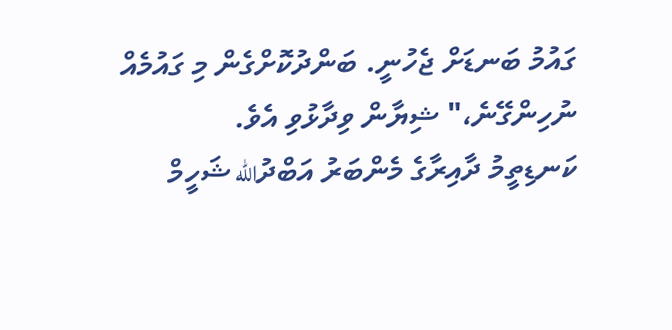ގައުމު ބަނޑަށް ޖެހުނީ. ބަންދުކޮށްގެން މި ގައުމެއް ނުހިންގޭނެ،" ޝިޔާން ވިދާޅުވި އެވެ.
ކަނޑިތީމު ދާއިރާގެ މެންބަރު އަބްދުالله ޝަހީމް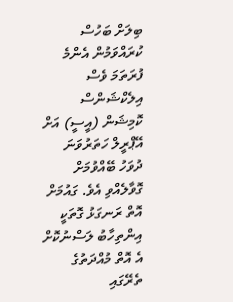ބިލަށް ބަހުސް ކުރައްވަމުން އެންމެ ފުރަތަމަ ވެސް އިލެކްޝަންސް ކޮމިޝަން (އީސީ) އަށް އޭޕްރީލް ހަތަރުވަނަ ދުވަހު ބޭއްވުމަށް ގޮވާލެއްވި އެވެ. ގައުމަށް އޮތް ރަނގަޅު ގޮތަކީ އިންތިހާބު ލަސްނުކޮށް އެ އޮތް މުއްދަތުގެ ތެރޭގައި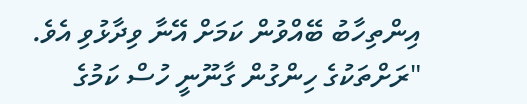އިންތިހާބު ބޭއްވުން ކަމަށް އޭނާ ވިދާޅުވި އެވެ.
"ރަށްތަކުގެ ހިންގުން ގާނޫނީ ހުސް ކަމުގެ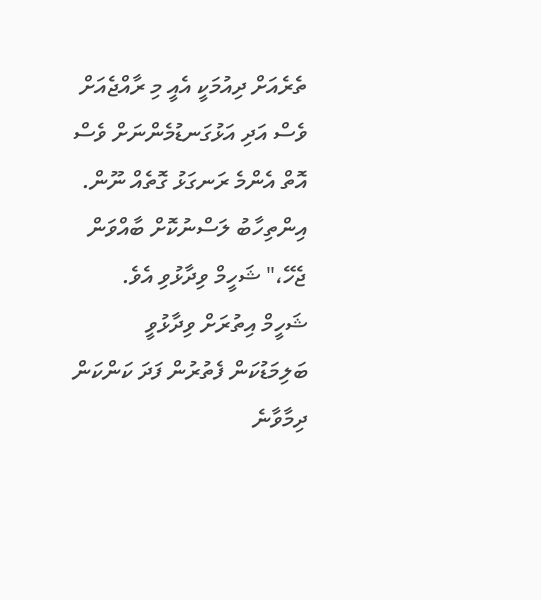ތެރެއަށް ދިއުމަކީ އެއީ މި ރާއްޖެއަށް ވެސް އަދި އަޅުގަނޑުމެންނަށް ވެސް އޮތް އެންމެ ރަނގަޅު ގޮތެއް ނޫން. އިންތިހާބު ލަސްނުކޮށް ބާއްވަން ޖެހޭ،" ޝަހީމް ވިދާޅުވި އެވެ.
ޝަހީމް އިތުރަށް ވިދާޅުވީ ބަލިމަޑުކަން ފެތުރުން ފަދަ ކަންކަން ދިމާވާނެ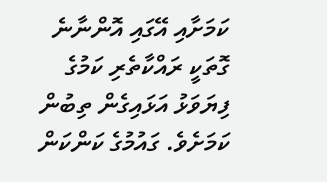ކަމަށާއި އޭގައި އޮންނާނެ ގޮތަކީ ރައްކާތެރި ކަމުގެ ފިޔަވަޅު އަޅައިގެން ތިބުން ކަމަށެވެ. ގައުމުގެ ކަންކަން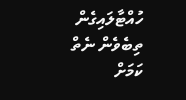ހުއްޓާލައިގެން ތިބެވެން ނެތް ކަމަށް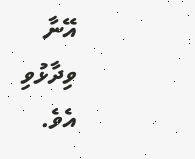އޭނާ ވިދާޅުވި އެވެ.